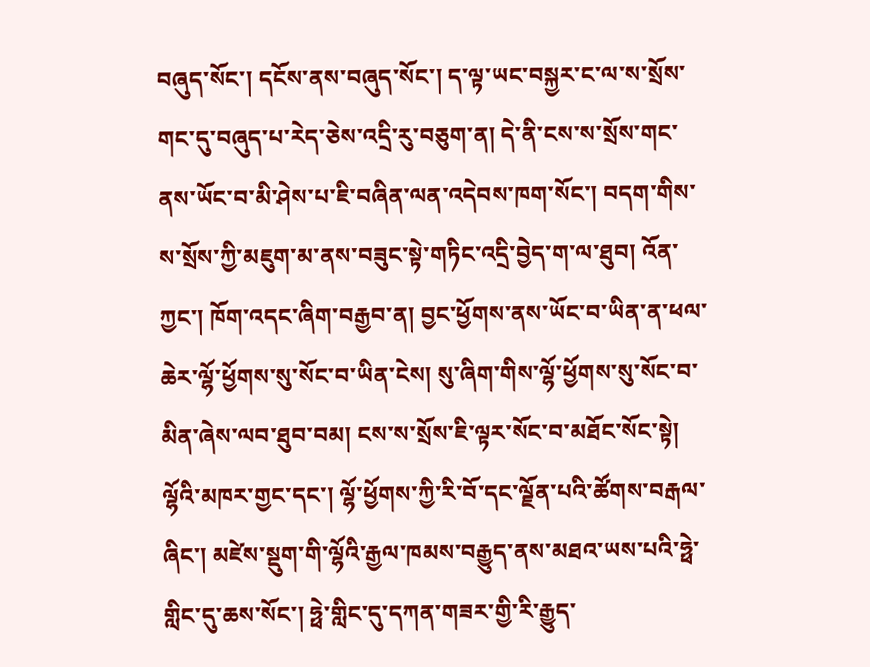བཞུད་སོང་། དངོས་ནས་བཞུད་སོང་། ད་ལྟ་ཡང་བསྐྱར་ང་ལ་ས་སྲོས་གང་དུ་བཞུད་པ་རེད་ཅེས་འདྲི་རུ་བཅུག་ན། དེ་ནི་ངས་ས་སྲོས་གང་ནས་ཡོང་བ་མི་ཤེས་པ་ཇི་བཞིན་ལན་འདེབས་ཁག་སོང་། བདག་གིས་ས་སྲོས་ཀྱི་མཇུག་མ་ནས་བཟུང་སྟེ་གཏིང་འདྲི་བྱེད་ག་ལ་ཐུབ། འོན་ཀྱང་། ཁོག་འདང་ཞིག་བརྒྱབ་ན། བྱང་ཕྱོགས་ནས་ཡོང་བ་ཡིན་ན་ཕལ་ཆེར་ལྷོ་ཕྱོགས་སུ་སོང་བ་ཡིན་ངེས། སུ་ཞིག་གིས་ལྷོ་ཕྱོགས་སུ་སོང་བ་མིན་ཞེས་ལབ་ཐུབ་བམ། ངས་ས་སྲོས་ཇི་ལྟར་སོང་བ་མཐོང་སོང་སྟེ། ལྷོའི་མཁར་གྱང་དང་། ལྷོ་ཕྱོགས་ཀྱི་རི་བོ་དང་ལྗོན་པའི་ཚོགས་བརྒལ་ཞིང་། མཛེས་སྡུག་གི་ལྷོའི་རྒྱལ་ཁམས་བརྒྱུད་ནས་མཐའ་ཡས་པའི་ཧྥེ་གླིང་དུ་ཆས་སོང་། ཧྥེ་གླིང་དུ་དཀན་གཟར་གྱི་རི་རྒྱུད་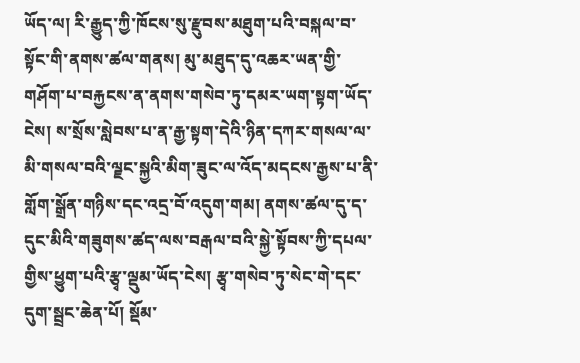ཡོད་ལ། རི་རྒྱུད་ཀྱི་ཁོངས་སུ་རྫུབས་མཐུག་པའི་བསྐལ་བ་སྟོང་གི་ནགས་ཚལ་གནས། མུ་མཐུད་དུ་འཆར་ཡན་གྱི་གཤོག་པ་བརྐྱངས་ན་ནགས་གསེབ་ཏུ་དམར་ཡག་སྟག་ཡོད་ངེས། ས་སྲོས་སླེབས་པ་ན་རྒྱ་སྟག་དེའི་ཉིན་དཀར་གསལ་ལ་མི་གསལ་བའི་ལྗང་སྐྱའི་མིག་ཟུང་ལ་འོད་མདངས་རྒྱས་པ་ནི་གློག་སྒྲོན་གཉིས་དང་འདྲ་བོ་འདུག་གམ། ནགས་ཚལ་དུ་ད་དུང་མིའི་གཟུགས་ཚད་ལས་བརྒལ་བའི་སྐྱེ་སྟོབས་ཀྱི་དཔལ་གྱིས་ཕྱུག་པའི་རྩྭ་ལྡུམ་ཡོད་ངེས། རྩྭ་གསེབ་ཏུ་སེང་གེ་དང་དུག་སྦྲང་ཆེན་པོ། སྡོམ་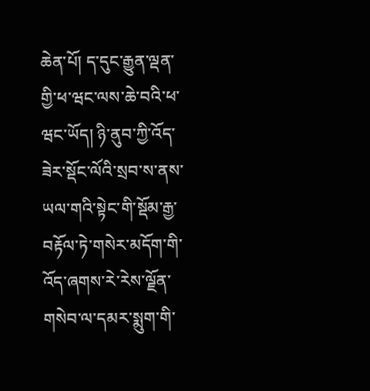ཆེན་པོ། ད་དུང་རྒྱུན་ལྡན་གྱི་ཕ་ཝང་ལས་ཆེ་བའི་ཕ་ཝང་ཡོད། ཉི་ནུབ་ཀྱི་འོད་ཟེར་སྡོང་ལོའི་སྲབ་ས་ནས་ཡལ་གའི་སྟེང་གི་སྡོམ་རྒྱ་བརྟོལ་ཏེ་གསེར་མདོག་གི་འོད་ཞགས་རེ་རེས་ལྗོན་གསེབ་ལ་དམར་སྨུག་གི་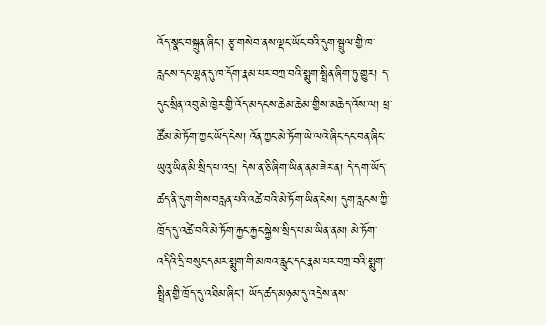འོད་སྣང་བསྐྲུན་ཞིང་། རྩྭ་གསེབ་ནས་ལྡང་ཡོང་བའི་དུག་སྦྲུལ་གྱི་ཁ་རླངས་དང་ལྷན་དུ་ཁ་དོག་རྣམ་པར་བཀྲ་བའི་སྨུག་སྤྲིན་ཞིག་ཏུ་གྱུར། ད་དུང་སྲིན་འབུ་མེ་ཁྱེར་གྱི་འོད་མདངས་ཆེམ་ཆེམ་གྱིས་མཆེད་འོས་ལ། ཕྲ་ཚོམ་མེ་ཏོག་ཀྱང་ཡོད་ངེས། འོན་ཀྱང་མེ་ཏོག་ཡེ་ལའེ་ཞིང་དང་བན་ཞིང་ཡུའུ་ཡིན་མི་སྲིད་པ་འདྲ། དེས་ན་ཅི་ཞིག་ཡིན་ནམ་ཟེར་ན། དེ་དག་ཡོད་ཚད་ནི་དུག་གིས་བརླན་པའི་འཚེ་བའི་མེ་ཏོག་ཡིན་ངེས། དུག་རླངས་ཀྱི་ཁྲོད་དུ་འཚེ་བའི་མེ་ཏོག་རྐྱང་རྐྱང་སྐྱེས་སྲིད་པ་མ་ཡིན་ནམ། མེ་ཏོག་འདིའི་དྲི་བསུང་དམར་སྨུག་གི་མཁའ་རླུང་དང་རྣམ་པར་བཀྲ་བའི་སྨུག་སྤྲིན་གྱི་ཁྲོད་དུ་འཐིམ་ཞིང། ཡོད་ཚད་མཉམ་དུ་འདྲེས་ནས་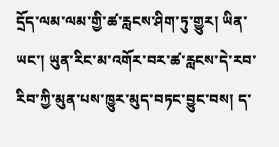དྲོད་ལམ་ལམ་གྱི་ཚ་རླངས་ཤིག་ཏུ་གྱུར། ཡིན་ཡང་། ཡུན་རིང་མ་འགོར་བར་ཚ་རླངས་དེ་རབ་རིབ་ཀྱི་མུན་པས་ཁྱུར་མུད་བཏང་བྱུང་བས། ད་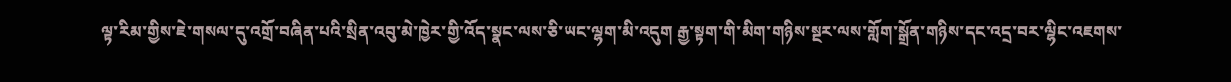ལྟ་རིམ་གྱིས་ཇེ་གསལ་དུ་འགྲོ་བཞིན་པའི་སྲིན་འབུ་མེ་ཁྱེར་གྱི་འོད་སྣང་ལས་ཅི་ཡང་ལྷག་མི་འདུག རྒྱ་སྟག་གི་མིག་གཉིས་སྔར་ལས་གློག་སྒྲོན་གཉིས་དང་འདྲ་བར་ལྷིང་འཇགས་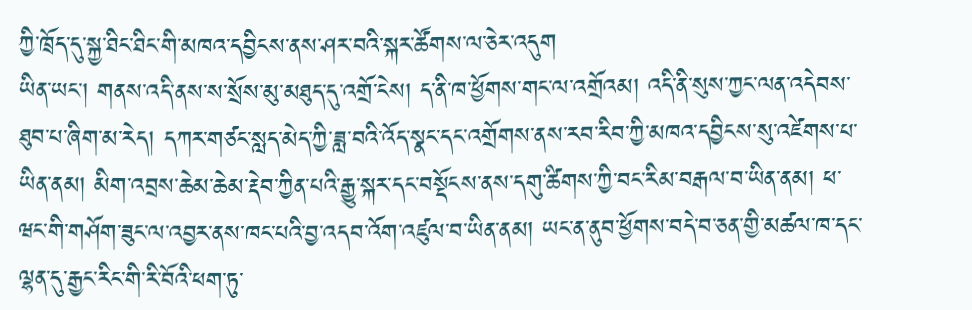ཀྱི་ཁྲོད་དུ་སྐྱ་ཐིང་ཐིང་གི་མཁའ་དབྱིངས་ནས་ཤར་བའི་སྐར་ཚོགས་ལ་ཅེར་འདུག
ཡིན་ཡང་། གནས་འདི་ནས་ས་སྲོས་མུ་མཐུད་དུ་འགྲོ་ངེས། ད་ནི་ཁ་ཕྱོགས་གང་ལ་འགྲོའམ། འདི་ནི་སུས་ཀྱང་ལན་འདེབས་ཐུབ་པ་ཞིག་མ་རེད། དཀར་གཙང་སླད་མེད་ཀྱི་ཟླ་བའི་འོད་སྣང་དང་འགྲོགས་ནས་རབ་རིབ་ཀྱི་མཁའ་དབྱིངས་སུ་འཛེགས་པ་ཡིན་ནམ། མིག་འབྲས་ཆེམ་ཆེམ་རྡེབ་ཀྱིན་པའི་རྒྱུ་སྐར་དང་བསྡོངས་ནས་དགུ་ཚིགས་ཀྱི་བང་རིམ་བརྒལ་བ་ཡིན་ནམ། ཕ་ཝང་གི་གཤོག་ཟུང་ལ་འབྱར་ནས་ཁང་པའི་བྱ་འདབ་འོག་འཛུལ་བ་ཡིན་ནམ། ཡང་ན་ནུབ་ཕྱོགས་བདེ་བ་ཅན་གྱི་མཚལ་ཁ་དང་ལྷན་དུ་རྒྱང་རིང་གི་རི་བོའི་ཕག་ཏུ་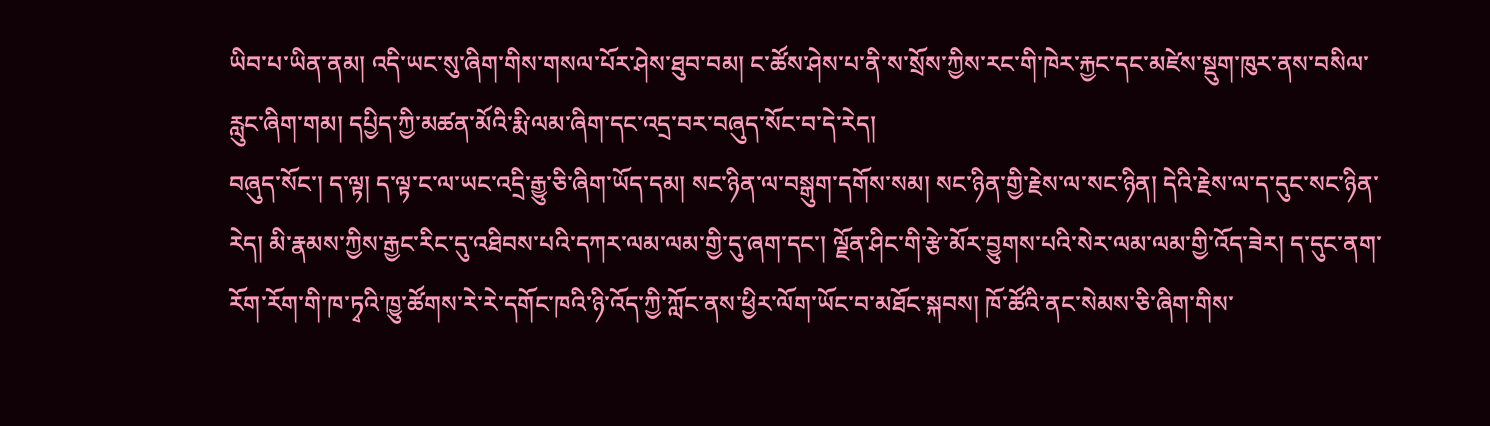ཡིབ་པ་ཡིན་ནམ། འདི་ཡང་སུ་ཞིག་གིས་གསལ་པོར་ཤེས་ཐུབ་བམ། ང་ཚོས་ཤེས་པ་ནི་ས་སྲོས་ཀྱིས་རང་གི་ཁེར་རྐྱང་དང་མཛེས་སྡུག་ཁུར་ནས་བསིལ་རླུང་ཞིག་གམ། དཔྱིད་ཀྱི་མཚན་མོའི་རྨི་ལམ་ཞིག་དང་འདྲ་བར་བཞུད་སོང་བ་དེ་རེད།
བཞུད་སོང་། ད་ལྟ། ད་ལྟ་ང་ལ་ཡང་འདྲི་རྒྱུ་ཅི་ཞིག་ཡོད་དམ། སང་ཉིན་ལ་བསྒུག་དགོས་སམ། སང་ཉིན་གྱི་རྗེས་ལ་སང་ཉིན། དེའི་རྗེས་ལ་ད་དུང་སང་ཉིན་རེད། མི་རྣམས་ཀྱིས་རྒྱང་རིང་དུ་འཐིབས་པའི་དཀར་ལམ་ལམ་གྱི་དུ་ཞག་དང་། ལྗོན་ཤིང་གི་རྩེ་མོར་བྱུགས་པའི་སེར་ལམ་ལམ་གྱི་འོད་ཟེར། ད་དུང་ནག་རོག་རོག་གི་ཁ་ཏྭའི་ཁྱུ་ཚོགས་རེ་རེ་དགོང་ཁའི་ཉི་འོད་ཀྱི་ཀློང་ནས་ཕྱིར་ལོག་ཡོང་བ་མཐོང་སྐབས། ཁོ་ཚོའི་ནང་སེམས་ཅི་ཞིག་གིས་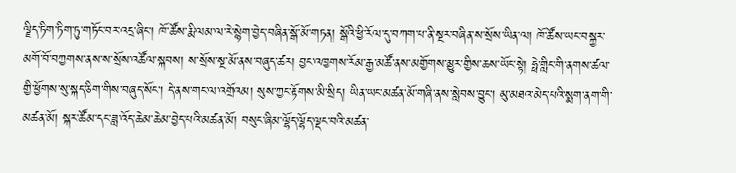ལྗིད་ཏིག་ཏིག་ཏུ་གཏོང་བར་འདྲ་ཞིང་། ཁོ་ཚོས་རྨི་ལམ་ལ་རེ་སྙེག་བྱེད་བཞིན་སྒོ་མོ་གཏན། སྒོའི་ཕྱི་རོལ་དུ་བཀག་པ་ནི་སྔར་བཞིན་ས་སྲོས་ཡིན་ལ། ཁོ་ཚོས་ཡང་བསྐྱར་མགོ་བོ་བཀྱགས་ནས་ས་སྲོས་འཚོལ་སྐབས། ས་སྲོས་སྔ་མོ་ནས་བཞུད་ཚར། བྱང་འཁྱགས་རོམ་རྒྱ་མཚོ་ནས་མགྱོགས་མྱུར་གྱིས་ཆས་ཡོང་སྟེ། ཧྥེ་གླིང་གི་ནགས་ཚལ་གྱི་ཕྱོགས་སུ་སྐད་ཅིག་གིས་བཞུད་སོང་། དེ་ནས་གང་ལ་འགྲོའམ། སུས་ཀྱང་རྟོགས་མི་སྲིད། ཡིན་ཡང་མཚན་མོ་གཞི་ནས་སླེབས་བྱུང་། མུ་མཐའ་མེད་པའི་སྨག་ནག་གི་མཚན་མོ། སྐར་ཚོམ་དང་ཟླ་འོད་ཆེམ་ཆེམ་བྱེད་པའི་མཚན་མོ། བསུང་ཞིམ་ལྷོད་ལྷོད་ལྡང་བའི་མཚན་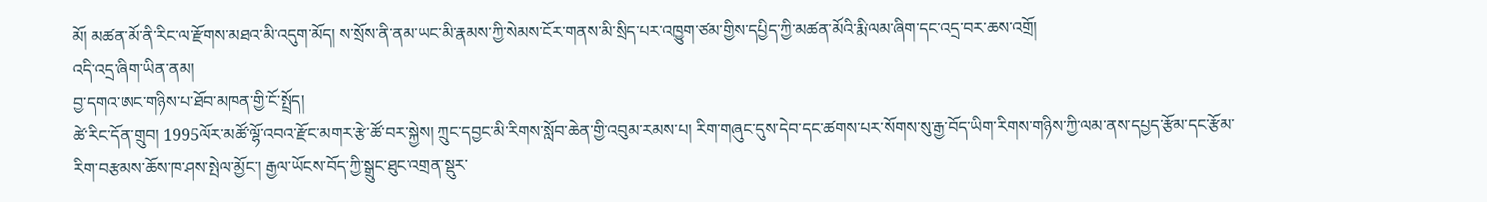མོ། མཚན་མོ་ནི་རིང་ལ་རྫོགས་མཐའ་མི་འདུག་མོད། ས་སྲོས་ནི་ནམ་ཡང་མི་རྣམས་ཀྱི་སེམས་ངོར་གནས་མི་སྲིད་པར་འཁྱུག་ཙམ་གྱིས་དཔྱིད་ཀྱི་མཚན་མོའི་རྨི་ལམ་ཞིག་དང་འདྲ་བར་ཆས་འགྲོ།
འདི་འདྲ་ཞིག་ཡིན་ནམ།
བྱ་དགའ་ཨང་གཉིས་པ་ཐོབ་མཁན་གྱི་ངོ་སྤྲོད།
ཚེ་རིང་དོན་གྲུབ། 1995ལོར་མཚོ་ལྷོ་འབའ་རྫོང་མགར་རྩེ་ཚོ་བར་སྐྱེས། ཀྲུང་དབྱང་མི་རིགས་སློབ་ཆེན་གྱི་འབུམ་རམས་པ། རིག་གཞུང་དུས་དེབ་དང་ཚགས་པར་སོགས་སུ་རྒྱ་བོད་ཡིག་རིགས་གཉིས་ཀྱི་ལམ་ནས་དཔྱད་རྩོམ་དང་རྩོམ་རིག་བརྩམས་ཆོས་ཁ་ཤས་སྤེལ་མྱོང་། རྒྱལ་ཡོངས་བོད་ཀྱི་སྒྲུང་ཐུང་འགྲན་སྡུར་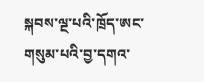སྐབས་ལྔ་པའི་ཁྲོད་ཨང་གསུམ་པའི་བྱ་དགའ་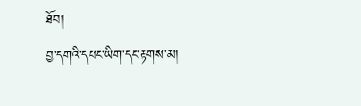ཐོབ།
བྱ་དགའི་དཔང་ཡིག་དང་རྟགས་མ།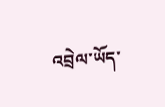འབྲེལ་ཡོད་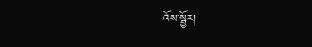འོས་སྦྱོར།